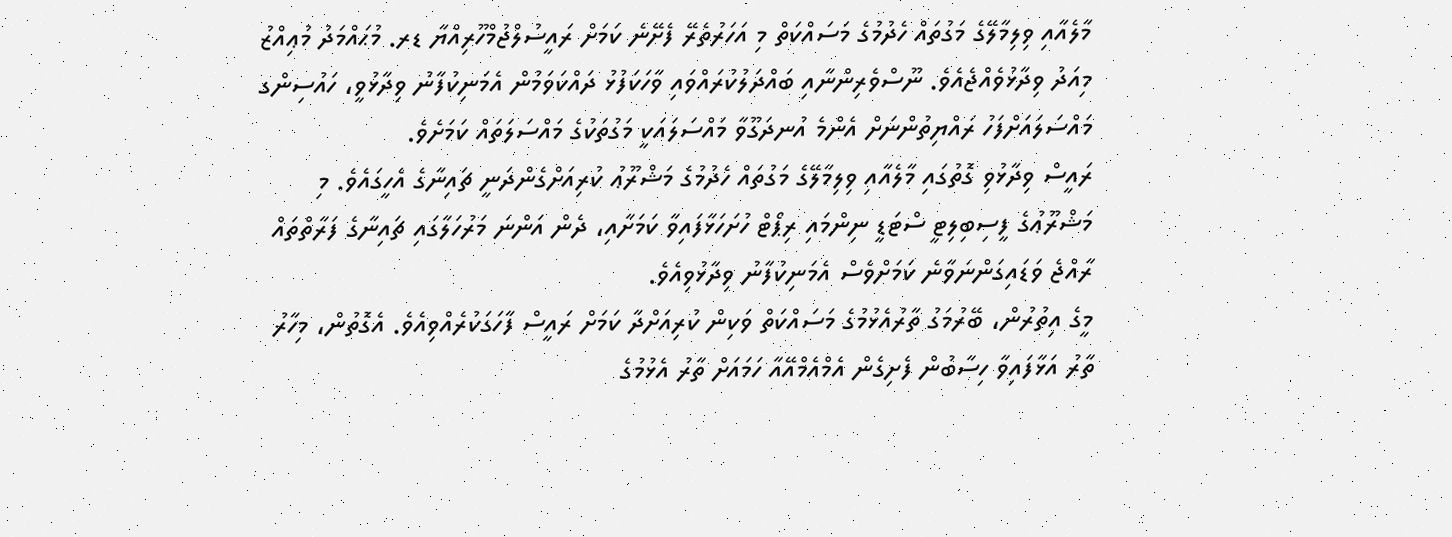މާލެއާއި ވިލިމާލޭގެ މަގުތައް ހެދުމުގެ މަސައްކަތް މި އަހަރުތެރޭ ފެށޭނެ ކަމަށް ރައީސުލްޖުމްހޫރިއްޔާ ޑރ. މުޙައްމަދު މުޢިއްޒު މިއަދު ވިދާޅުވެއްޖެއެވެ. ނޫސްވެރިންނާއި ބައްދަލުކުރައްވައި ވާހަކަފުޅު ދައްކަވަމުން އެމަނިކުފާނު ވިދާޅުވީ، ހައުސިންގ މައްސަލައަށްފަހު ރައްޔިތުންނަށް އެންމެ އުނދަގޫވާ މައްސަލައަކީ މަގުތަކުގެ މައްސަލަތައް ކަމަށެވެ.
ރައީސް ވިދާޅުވި ގޮތުގައި މާލެއާއި ވިލިމާލޭގެ މަގުތައް ހެދުމުގެ މަޝްރޫޢު ކުރިއަށްގެންދަނީ ޗައިނާގެ އެހީގައެވެ. މި މަޝްރޫޢުގެ ފީސިބިލިޓީ ސްޓަޑީ ނިންމައި ރިޕޯޓް ހުށަހަޅާފައިވާ ކަމަށާއި، ދެން އަންނަ މަރުހަލާގައި ޗައިނާގެ ފަރާތްތައް ރާއްޖެ ވަޑައިގަންނަވާނެ ކަމަށްވެސް އެމަނިކުފާނު ވިދާޅުވިއެވެ.
މީގެ އިތުރުން، ބޭރުމަގު ތާރުއެޅުމުގެ މަސައްކަތް ވަކިން ކުރިއަށްދާ ކަމަށް ރައީސް ފާހަގަކުރެއްވިއެވެ. އެގޮތުން، މިހާރު ތާރު އަޅާފައިވާ ހިސާބުން ފެށިގެން އެމްއެމްއޭއާ ހަމައަށް ތާރު އެޅުމުގެ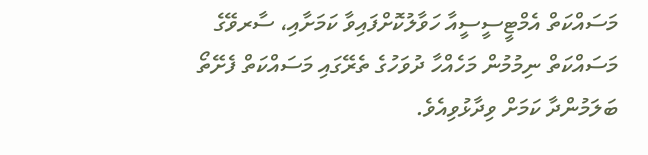މަސައްކަތް އެމްޓީސީސީއާ ހަވާލުކޮށްފައިވާ ކަމަށާއި، ސާރވޭގެ މަސައްކަތް ނިމުމުން މަހެއްހާ ދުވަހުގެ ތެރޭގައި މަސައްކަތް ފެށޭތޯ ބަލަމުންދާ ކަމަށް ވިދާޅުވިއެވެ.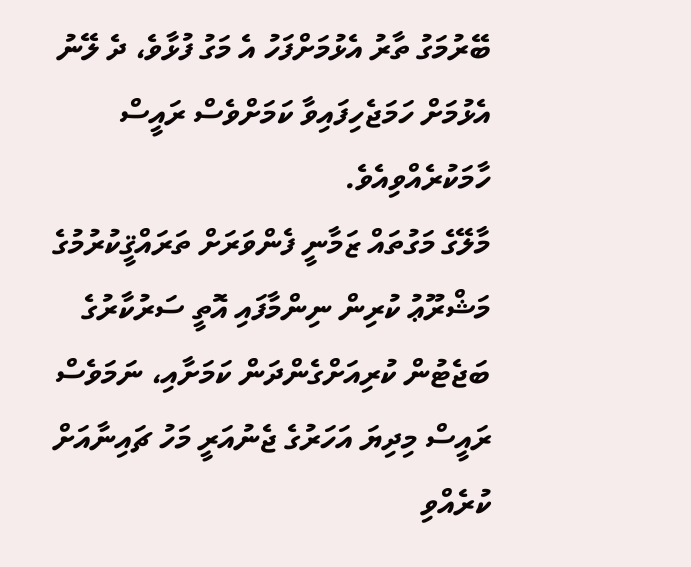ބޭރުމަގު ތާރު އެޅުމަށްފަހު އެ މަގު ފުޅާވެ، ދެ ލޭނު އެޅުމަށް ހަމަޖެހިފައިވާ ކަމަށްވެސް ރައީސް ހާމަކުރެއްވިއެވެ.
މާލޭގެ މަގުތައް ޒަމާނީ ފެންވަރަށް ތަރައްޤީކުރުމުގެ މަޝްރޫޢު ކުރިން ނިންމާފައި އޮތީ ސަރުކާރުގެ ބަޖެޓުން ކުރިއަށްގެންދަން ކަމަށާއި، ނަމަވެސް ރައީސް މިދިޔަ އަހަރުގެ ޖެނުއަރީ މަހު ޗައިނާއަށް ކުރެއްވި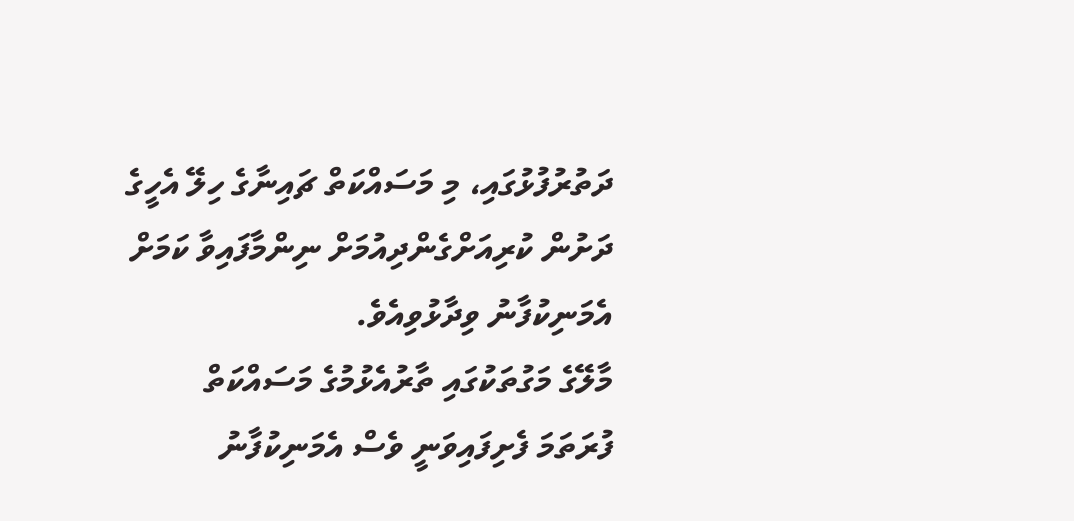ދަތުރުފުޅުގައި، މި މަސައްކަތް ޗައިނާގެ ހިލޭ އެހީގެ ދަށުން ކުރިއަށްގެންދިއުމަށް ނިންމާފައިވާ ކަމަށް އެމަނިކުފާނު ވިދާޅުވިއެވެ.
މާލޭގެ މަގުތަކުގައި ތާރުއެޅުމުގެ މަސައްކަތް ފުރަތަމަ ފެށިފައިވަނީ ވެސް އެމަނިކުފާނު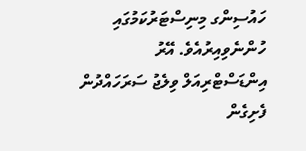ހައުސިންގ މިނިސްޓަރުކަމުގައި ހުންނެވިއިރުއެވެ. އޭރު އިންޑަސްޓްރިއަލް ވިލެޖު ސަރަހައްދުން ފެށިގެން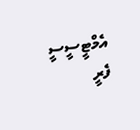އެމްޓީސީސީ ފެރީ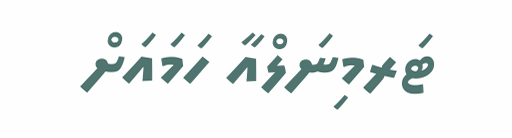ޓަރމިނަލްއާ ހަމައަށް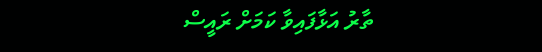ތާރު އަޅާފައިވާ ކަމަށް ރައީސް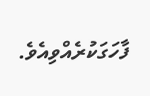ފާހަގަކުރެއްވިއެވެ.